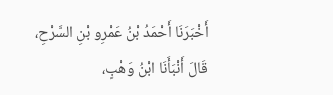أَخْبَرَنَا أَحْمَدُ بْنُ عَمْرِو بْنِ السَّرْحِ، قَالَ أَنْبَأَنَا ابْنُ وَهْبٍ،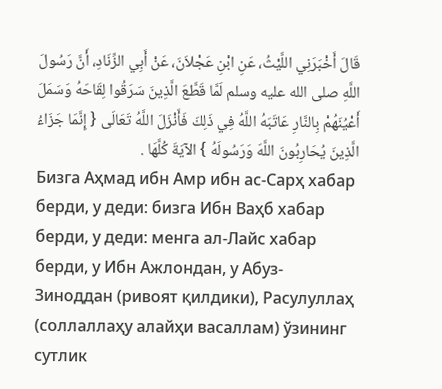قَالَ أَخْبَرَنِي اللَّيْثُ، عَنِ ابْنِ عَجْلاَنَ، عَنْ أَبِي الزِّنَادِ، أَنَّ رَسُولَ اللَّهِ صلى الله عليه وسلم لَمَّا قَطَّعَ الَّذِينَ سَرَقُوا لِقَاحَهُ وَسَمَلَ أَعْيُنَهُمْ بِالنَّارِ عَاتَبَهُ اللَّهُ فِي ذَلِكَ فَأَنْزَلَ اللَّهُ تَعَالَى { إِنَّمَا جَزَاءُ الَّذِينَ يُحَارِبُونَ اللَّهَ وَرَسُولَهُ } الآيَةَ كُلَّهَا .
Бизга Аҳмад ибн Амр ибн ас-Сарҳ хабар берди, у деди: бизга Ибн Ваҳб хабар берди, у деди: менга ал-Лайс хабар берди, у Ибн Ажлондан, у Абуз-Зиноддан (ривоят қилдики), Расулуллаҳ (соллаллаҳу алайҳи васаллам) ўзининг сутлик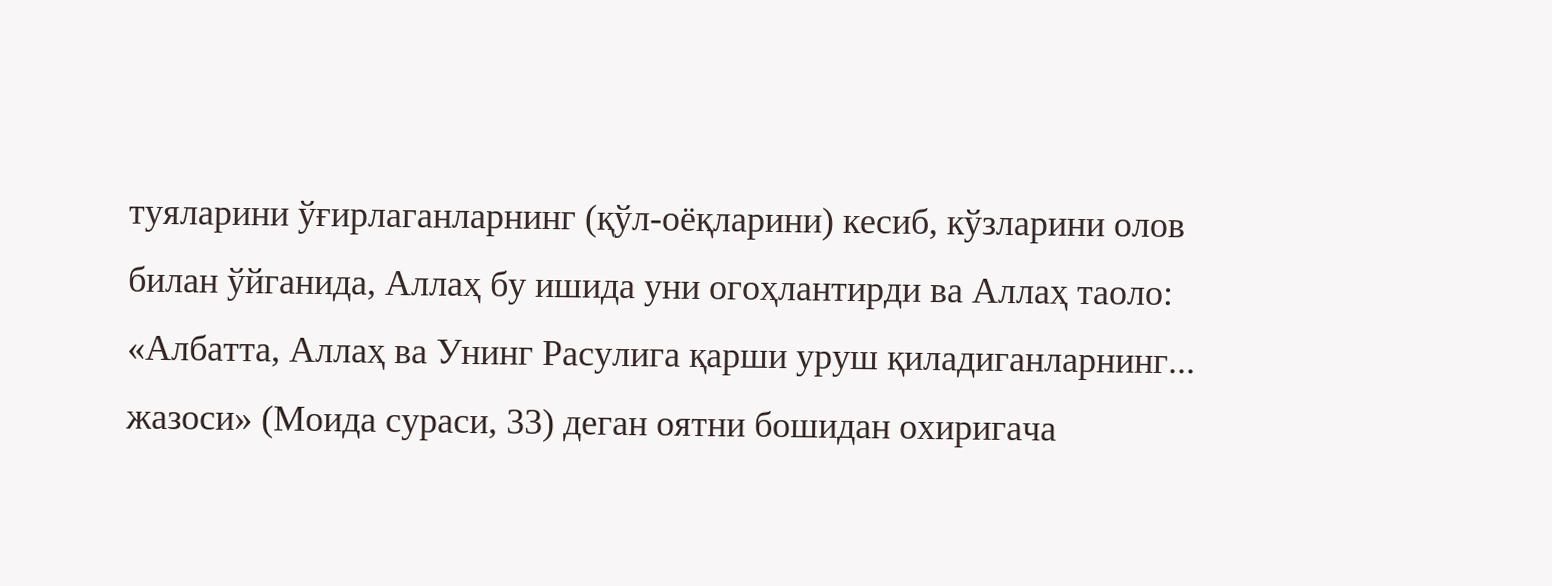туяларини ўғирлаганларнинг (қўл-оёқларини) кесиб, кўзларини олов билан ўйганида, Аллаҳ бу ишида уни огоҳлантирди ва Аллаҳ таоло: «Албатта, Аллаҳ ва Унинг Расулига қарши уруш қиладиганларнинг... жазоси» (Моида сураси, 33) деган оятни бошидан охиригача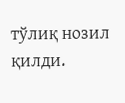тўлиқ нозил қилди.